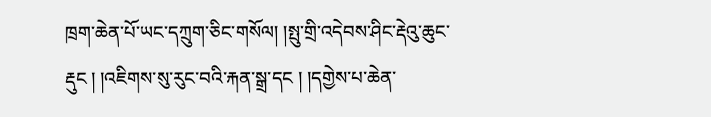ཁྲག་ཆེན་པོ་ཡང་དཀྲུག་ཅིང་གསོལ། །སྤུ་གྲི་འདེབས་ཤིང་རྡེའུ་ཆུང་རྡུང ། །འཇིགས་སུ་རུང་བའི་རྐན་སྒྲ་དང ། །དགྱེས་པ་ཆེན་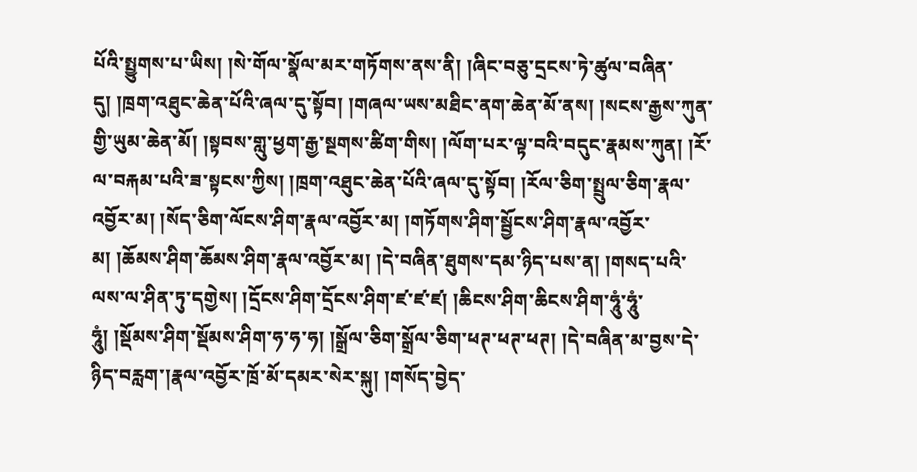པོའི་སྤྱུགས་པ་ཡིས། །སེ་གོལ་སྣོལ་མར་གཏོགས་ནས་ནི། །ཞིང་བཅུ་དྲངས་ཏེ་ཚུལ་བཞིན་དུ། །ཁྲག་འཐུང་ཆེན་པོའི་ཞལ་དུ་སྟོབ། །གཞལ་ཡས་མཐིང་ནག་ཆེན་མོ་ནས། །སངས་རྒྱས་ཀུན་གྱི་ཡུམ་ཆེན་མོ། །སྟབས་གླུ་ཕྱག་རྒྱ་སྔགས་ཚིག་གིས། །ལོག་པར་ལྟ་བའི་བདུང་རྣམས་ཀུན། །རོ་ལ་བརྐམ་པའི་ཟ་སྟངས་ཀྱིས། །ཁྲག་འཐུང་ཆེན་པོའི་ཞལ་དུ་སྟོབ། །རོལ་ཅིག་སྤྲུལ་ཅིག་རྣལ་འབྱོར་མ། །སོད་ཅིག་ལོངས་ཤིག་རྣལ་འབྱོར་མ། །གཏོགས་ཤིག་སྦྱོངས་ཤིག་རྣལ་འབྱོར་མ། །ཆོམས་ཤིག་ཆོམས་ཤིག་རྣལ་འབྱོར་མ། །དེ་བཞིན་ཐུགས་དམ་ཉིད་པས་ན། །གསད་པའི་ལས་ལ་ཤིན་ཏུ་དགྱེས། །དྲོངས་ཤིག་དྲོངས་ཤིག་ཛ་ཛ་ཛ། །ཆིངས་ཤིག་ཆིངས་ཤིག་ཧཱུཾ་ཧཱུཾ་ཧཱུཾ། །སྡོམས་ཤིག་སྡོམས་ཤིག་ཧ་ཧ་ཧ། །སྒྲོལ་ཅིག་སྒྲོལ་ཅིག་ཕཊ་ཕཊ་ཕཊ། །དེ་བཞིན་མ་བྱས་དེ་ཉིད་བརླག་།རྣལ་འབྱོར་ཁྲོ་མོ་དམར་སེར་སྐུ། །གསོད་བྱེད་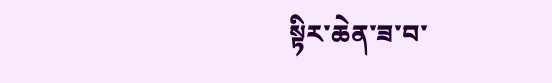སྟིར་ཆེན་ཟ་བ་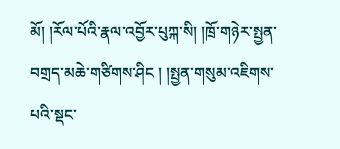མོ། །རོལ་པོའི་རྣལ་འབྱོར་པུཀྐ་སི། །ཁྲོ་གཉེར་སྤྱན་བགྲད་མཆེ་གཙིགས་ཤིང ། །སྤྱན་གསུམ་འཇིགས་པའི་སྡང་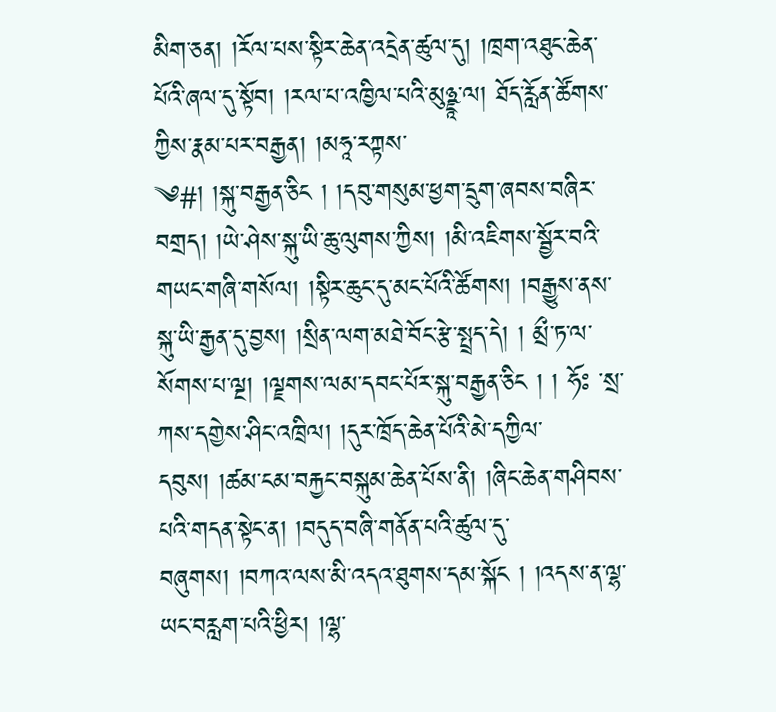མིག་ཅན། །རོལ་པས་སྟིར་ཆེན་འདྲེན་ཚུལ་དུ། །ཁྲག་འཐུང་ཆེན་པོའི་ཞལ་དུ་སྟོབ། །རལ་པ་འཁྱིལ་པའི་མུཉྫཱ་ལ། ཐོད་རློན་ཚོགས་ཀྱིས་རྣམ་པར་བརྒྱན། །མཧཱ་རཀྟས་
༄#། །སྐུ་བརྒྱན་ཅིང ། །དབུ་གསུམ་ཕྱག་དྲུག་ཞབས་བཞིར་བགྲད། །ཡེ་ཤེས་སྐུ་ཡི་ཆུ་ལུགས་ཀྱིས། །མི་འཇིགས་སྦྱོར་བའི་གཡང་གཞི་གསོལ། །སྟིར་ཆུང་དུ་མང་པོའི་ཚོགས། །བརྒྱུས་ནས་སྐུ་ཡི་རྒྱན་དུ་བྱས། །སྲིན་ལག་མཐེ་བོང་རྩེ་སྤྲད་དེ། ། མྲྀ་ཏ་ལ་སོགས་པ་ལྔ། །ལྗགས་ལམ་དབང་པོར་སྐུ་བརྒྱན་ཅིང ། ། ཧོཿ ་སྲ་ཀས་དགྱེས་ཤིང་འཁྲིལ། །དུར་ཁྲོད་ཆེན་པོའི་མེ་དཀྱིལ་དབུས། །ཚམ་ངམ་བརྐྱང་བསྐུམ་ཆེན་པོས་ནི། །ཞིང་ཆེན་གཤིབས་པའི་གདན་སྟེང་ན། །བདུད་བཞི་གནོན་པའི་ཚུལ་དུ་བཞུགས། །བཀའ་ལས་མི་འདའ་ཐུགས་དམ་སྐོང ། །འདས་ན་ལྷ་ཡང་བརླག་པའི་ཕྱིར། །ལྷ་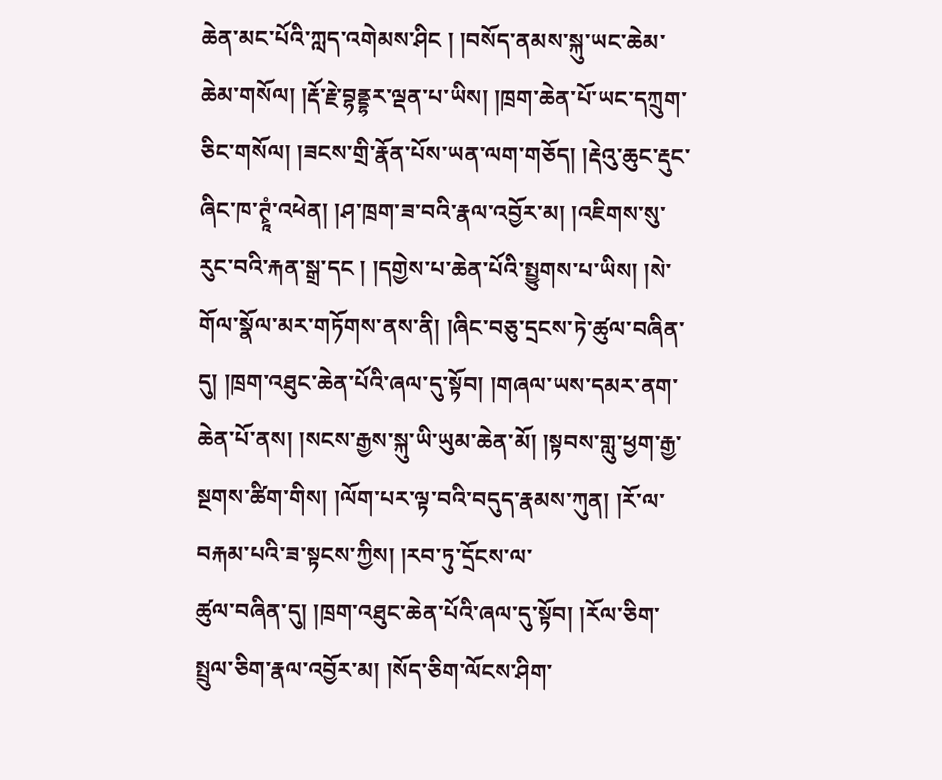ཆེན་མང་པོའི་ཀླད་འགེམས་ཤིང ། །བསོད་ནམས་སྐུ་ཡང་ཆེམ་ཆེམ་གསོལ། །རྡོ་རྗེ་བྷནྡྷར་ལྡན་པ་ཡིས། །ཁྲག་ཆེན་པོ་ཡང་དཀྲུག་ཅིང་གསོལ། །ཟངས་གྲི་རྣོན་པོས་ཡན་ལག་གཅོད། །རྡེའུ་ཆུང་རྡུང་ཞིང་ཁ་ཊྭཱཾ་འཕེན། །ཤ་ཁྲག་ཟ་བའི་རྣལ་འབྱོར་མ། །འཇིགས་སུ་རུང་བའི་རྐན་སྒྲ་དང ། །དགྱེས་པ་ཆེན་པོའི་སྤྱུགས་པ་ཡིས། །སེ་གོལ་སྣོལ་མར་གཏོགས་ནས་ནི། །ཞིང་བཅུ་དྲངས་ཏེ་ཚུལ་བཞིན་དུ། །ཁྲག་འཐུང་ཆེན་པོའི་ཞལ་དུ་སྟོབ། །གཞལ་ཡས་དམར་ནག་ཆེན་པོ་ནས། །སངས་རྒྱས་སྐུ་ཡི་ཡུམ་ཆེན་མོ། །སྟབས་གླུ་ཕྱག་རྒྱ་སྔགས་ཚིག་གིས། །ལོག་པར་ལྟ་བའི་བདུད་རྣམས་ཀུན། །རོ་ལ་བརྐམ་པའི་ཟ་སྟངས་ཀྱིས། །རབ་ཏུ་དྲོངས་ལ་
ཚུལ་བཞིན་དུ། །ཁྲག་འཐུང་ཆེན་པོའི་ཞལ་དུ་སྟོབ། །རོལ་ཅིག་སྤྲུལ་ཅིག་རྣལ་འབྱོར་མ། །སོད་ཅིག་ལོངས་ཤིག་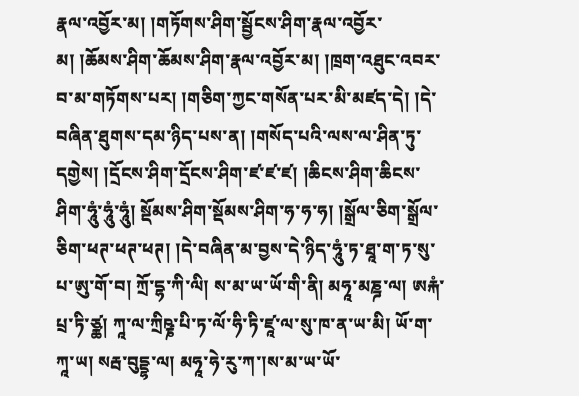རྣལ་འབྱོར་མ། །གཏོགས་ཤིག་སྦྱོངས་ཤིག་རྣལ་འབྱོར་མ། །ཆོམས་ཤིག་ཆོམས་ཤིག་རྣལ་འབྱོར་མ། །ཁྲག་འཐུང་འབར་བ་མ་གཏོགས་པར། །གཅིག་ཀྱང་གསོན་པར་མི་མཛད་དེ། །དེ་བཞིན་ཐུགས་དམ་ཉིད་པས་ན། །གསོད་པའི་ལས་ལ་ཤིན་ཏུ་དགྱེས། །དྲོངས་ཤིག་དྲོངས་ཤིག་ཛ་ཛ་ཛ། །ཆིངས་ཤིག་ཆིངས་ཤིག་ཧཱུཾ་ཧཱུཾ་ཧཱུཾ། སྡོམས་ཤིག་སྡོམས་ཤིག་ཧ་ཧ་ཧ། །སྒྲོལ་ཅིག་སྒྲོལ་ཅིག་ཕཊ་ཕཊ་ཕཊ། །དེ་བཞིན་མ་བྱས་དེ་ཉིད་ཧཱུཾ་ཏ་ཐཱ་ག་ཏ་སུ་པ་ཨུ་གོ་བ། ཀྲོ་དྷ་ཀི་ལི། ས་མ་ཡ་ཡོ་གི་ནི། མཧཱ་མཎྜ་ལ། ཨརྐཾ་པྲ་ཏི་ཙྪ། ཀཱ་ལ་ཀྲིཥྞ་པི་ཏ་ལོ་ཧི་ཏི་ཛཱ་ལ་སུ་ཁ་ན་ཡ་མི། ཡོ་ག་ཀཱ་ཡ། སརྦ་བུདྡྷ་ལ། མཧཱ་ཧེ་རུ་ཀ་།ས་མ་ཡ་ཡོ་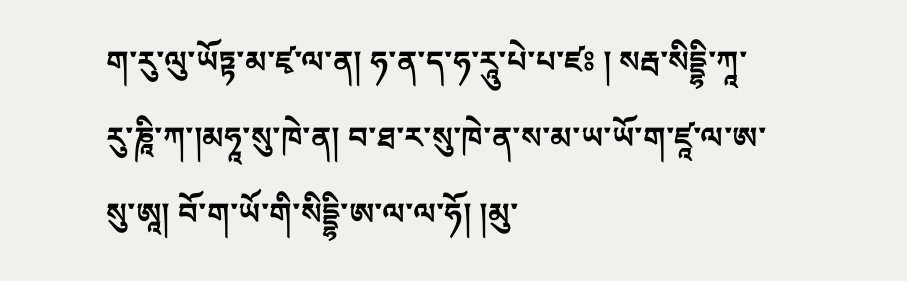ག་རུ་ལུ་ཡོཏྟ་མ་ཛྭ་ལ་ན། ཧ་ན་ད་ཧ་རཱུ་པེ་པ་ཛཿ ། སརྦ་སིདྡྷི་ཀཱ་རུ་ཎཱི་ཀ་།མཧཱ་སུ་ཁེ་ན། བ་ཐ་ར་སུ་ཁེ་ན་ས་མ་ཡ་ཡོ་ག་ཛཱ་ལ་ཨ་སུ་ཨཱ། བོ་ག་ཡོ་གི་སིདྡྷི་ཨ་ལ་ལ་ཧོ། །མུ་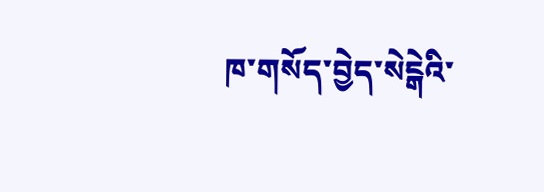ཁ་གསོད་བྱེད་སེངྒེའི་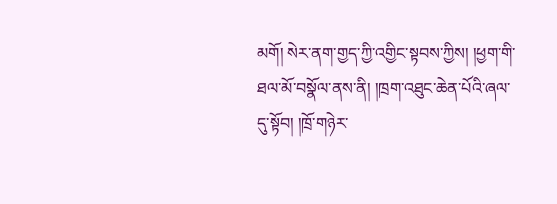མགོ། སེར་ནག་གྱད་ཀྱི་འགྱིང་སྟབས་ཀྱིས། །ཕྱག་གི་ཐལ་མོ་བསྣོལ་ནས་ནི། །ཁྲག་འཐུང་ཆེན་པོའི་ཞལ་དུ་སྟོབ། །ཁྲོ་གཉེར་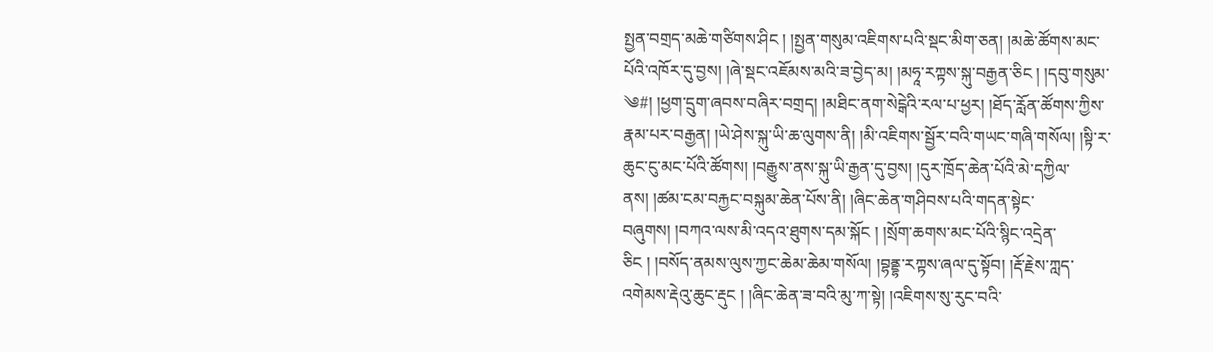སྤྱན་བགྲད་མཆེ་གཙིགས་ཤིང ། །སྤྱན་གསུམ་འཇིགས་པའི་སྡང་མིག་ཅན། །མཆེ་ཚོགས་མང་པོའི་འཁོར་དུ་བྱས། །ཞེ་སྡང་འཇོམས་མའི་ཟ་བྱེད་མ། །མཧཱ་རཀྟས་སྐུ་བརྒྱན་ཅིང ། །དབུ་གསུམ་
༄#། །ཕྱག་དྲུག་ཞབས་བཞིར་བགྲད། །མཐིང་ནག་སེངྒེའི་རལ་པ་ཕྱར། །ཐོད་རློན་ཚོགས་ཀྱིས་རྣམ་པར་བརྒྱན། །ཡེ་ཤེས་སྐུ་ཡི་ཆ་ལུགས་ནི། །མི་འཇིགས་སྦྱོར་བའི་གཡང་གཞི་གསོལ། །སྟི་ར་ཆུང་ངུ་མང་པོའི་ཚོགས། །བརྒྱུས་ནས་སྐུ་ཡི་རྒྱན་དུ་བྱས། །དུར་ཁྲོད་ཆེན་པོའི་མེ་དཀྱིལ་ནས། །ཚམ་ངམ་བརྐྱང་བསྐུམ་ཆེན་པོས་ནི། །ཞིང་ཆེན་གཤིབས་པའི་གདན་སྟེང་བཞུགས། །བཀའ་ལས་མི་འདའ་ཐུགས་དམ་སྐོང ། །སྲོག་ཆགས་མང་པོའི་སྙིང་འདྲེན་ཅིང ། །བསོད་ནམས་ལུས་ཀྱང་ཆེམ་ཆེམ་གསོལ། །བྷནྡྷ་རཀྟས་ཞལ་དུ་སྟོབ། །རྡོ་རྗེས་ཀླད་འགེམས་རྡེའུ་ཆུང་རྡུང ། །ཞིང་ཆེན་ཟ་བའི་མུ་ཀ་སྟེ། །འཇིགས་སུ་རུང་བའི་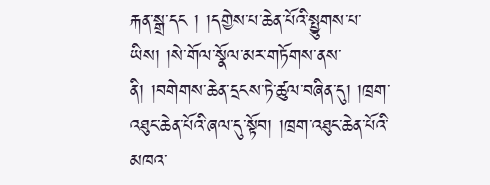རྐན་སྒྲ་དང ། །དགྱེས་པ་ཆེན་པོའི་སྤྱུགས་པ་ཡིས། །སེ་གོལ་སྣོལ་མར་གཏོགས་ནས་ནི། །བགེགས་ཆེན་དྲངས་ཏེ་ཚུལ་བཞིན་དུ། །ཁྲག་འཐུང་ཆེན་པོའི་ཞལ་དུ་སྟོབ། །ཁྲག་འཐུང་ཆེན་པོའི་མཁའ་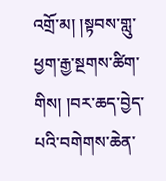འགྲོ་མ། །སྟབས་གླུ་ཕྱག་རྒྱ་སྔགས་ཚིག་གིས། །བར་ཆད་བྱེད་པའི་བགེགས་ཆེན་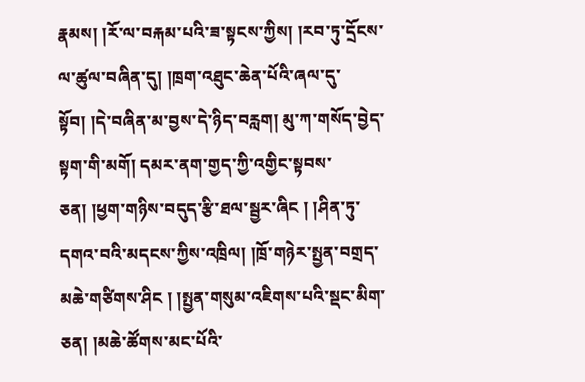རྣམས། །རོ་ལ་བརྐམ་པའི་ཟ་སྟངས་ཀྱིས། །རབ་ཏུ་དྲོངས་ལ་ཚུལ་བཞིན་དུ། །ཁྲག་འཐུང་ཆེན་པོའི་ཞལ་དུ་སྟོབ། །དེ་བཞིན་མ་བྱས་དེ་ཉིད་བརླག། མུ་ཀ་གསོད་བྱེད་སྟག་གི་མགོ། དམར་ནག་གྱད་ཀྱི་འགྱིང་སྟབས་ཅན། །ཕྱག་གཉིས་བདུད་རྩི་ཐལ་སྦྱར་ཞིང ། །ཤིན་ཏུ་
དགའ་བའི་མདངས་ཀྱིས་འཁྲིལ། །ཁྲོ་གཉེར་སྤྱན་བགྲད་མཆེ་གཙིགས་ཤིང ། །སྤྱན་གསུམ་འཇིགས་པའི་སྡང་མིག་ཅན། །མཆེ་ཚོགས་མང་པོའི་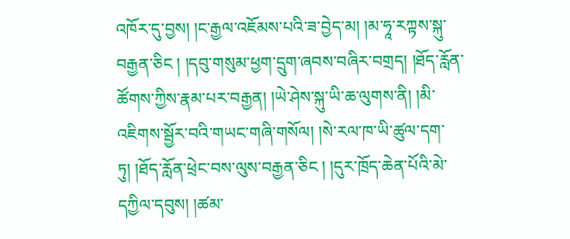འཁོར་དུ་བྱས། །ང་རྒྱལ་འཇོམས་པའི་ཟ་བྱེད་མ། །མ་ཧཱ་རཀྟས་སྐུ་བརྒྱན་ཅིང ། །དབུ་གསུམ་ཕྱག་དྲུག་ཞབས་བཞིར་བགྲད། །ཐོད་རློན་ཚོགས་ཀྱིས་རྣམ་པར་བརྒྱན། །ཡེ་ཤེས་སྐུ་ཡི་ཆ་ལུགས་ནི། །མི་འཇིགས་སྦྱོར་བའི་གཡང་གཞི་གསོལ། །སེ་རལ་ཁ་ཡི་ཚུལ་དག་ཏུ། །ཐོད་རློན་ཕྲེང་བས་ལུས་བརྒྱན་ཅིང ། །དུར་ཁྲོད་ཆེན་པོའི་མེ་དཀྱིལ་དབུས། །ཚམ་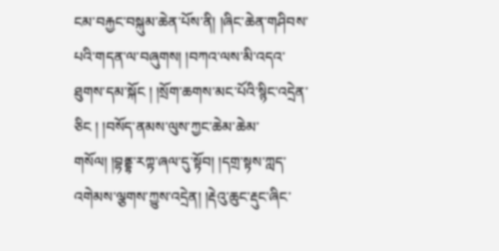ངམ་བརྐྱང་བསྐུམ་ཆེན་པོས་ནི། །ཞིང་ཆེན་གཤིབས་པའི་གདན་ལ་བཞུགས། །བཀའ་ལས་མི་འདའ་ཐུགས་དམ་སྐོང ། །སྲོག་ཆགས་མང་པོའི་སྙིང་འདྲེན་ཅིང ། །བསོད་ནམས་ལུས་ཀྱང་ཆེམ་ཆེམ་གསོལ། །བྷནྡྷ་རཀྟ་ཞལ་དུ་སྟོབ། །དགྲ་སྟས་ཀླད་འགེམས་ལྕགས་ཀྱུས་འདྲེན། །རྡེའུ་ཆུང་རྡུང་ཞིང་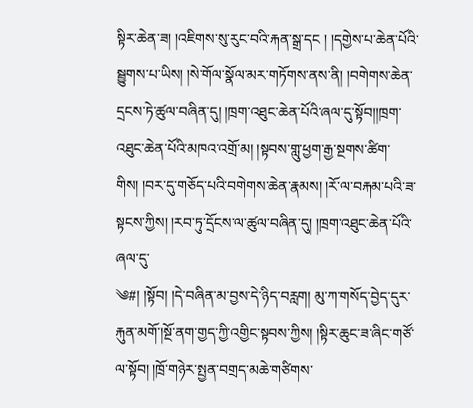སྟིར་ཆེན་ཟ། །འཇིགས་སུ་རུང་བའི་རྐན་སྒྲ་དང ། །དགྱེས་པ་ཆེན་པོའི་སྦྱུགས་པ་ཡིས། །སེ་གོལ་སྣོལ་མར་གཏོགས་ནས་ནི། །བགེགས་ཆེན་དྲངས་ཏེ་ཚུལ་བཞིན་དུ། །ཁྲག་འཐུང་ཆེན་པོའི་ཞལ་དུ་སྟོབ།།ཁྲག་འཐུང་ཆེན་པོའི་མཁའ་འགྲོ་མ། །སྟབས་གླུ་ཕྱག་རྒྱ་སྔགས་ཚིག་གིས། །བར་དུ་གཅོད་པའི་བགེགས་ཆེན་རྣམས། །རོ་ལ་བརྐམ་པའི་ཟ་སྟངས་ཀྱིས། །རབ་ཏུ་དྲོངས་ལ་ཚུལ་བཞིན་དུ། །ཁྲག་འཐུང་ཆེན་པོའི་ཞལ་དུ་
༄#། །སྟོབ། །དེ་བཞིན་མ་བྱས་དེ་ཉིད་བརླག། མུ་ཀ་གསོད་བྱེད་དུར་རྐུན་མགོ་།སྔོ་ནག་གྱད་ཀྱི་འགྱིང་སྟབས་ཀྱིས། །སྟིར་ཆུང་ཟ་ཞིང་གཙོ་ལ་སྟོབ། །ཁྲོ་གཉེར་སྤྱན་བགྲད་མཆེ་གཙིགས་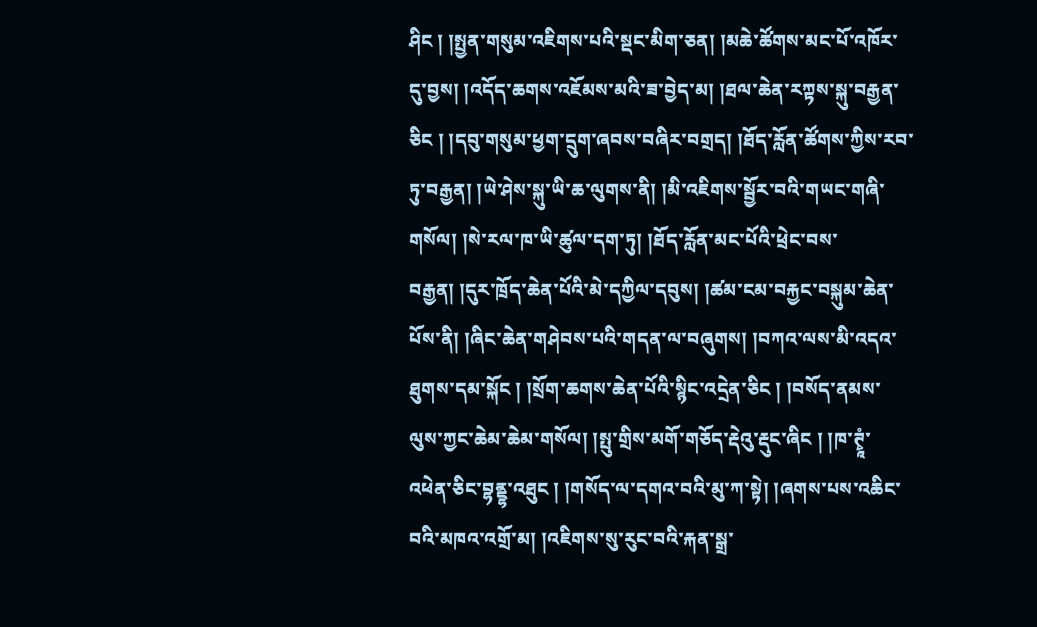ཤིང ། །སྤྱན་གསུམ་འཇིགས་པའི་སྡང་མིག་ཅན། །མཆེ་ཚོགས་མང་པོ་འཁོར་དུ་བྱས། །འདོད་ཆགས་འཇོམས་མའི་ཟ་བྱེད་མ། །ཐལ་ཆེན་རཀྟས་སྐུ་བརྒྱན་ཅིང ། །དབུ་གསུམ་ཕྱག་དྲུག་ཞབས་བཞིར་བགྲད། །ཐོད་རློན་ཚོགས་ཀྱིས་རབ་ཏུ་བརྒྱན། །ཡེ་ཤེས་སྐུ་ཡི་ཆ་ལུགས་ནི། །མི་འཇིགས་སྦྱོར་བའི་གཡང་གཞི་གསོལ། །སེ་རལ་ཁ་ཡི་ཚུལ་དག་ཏུ། །ཐོད་རློན་མང་པོའི་ཕྲེང་བས་བརྒྱན། །དུར་ཁྲོད་ཆེན་པོའི་མེ་དཀྱིལ་དབུས། །ཚམ་ངམ་བརྐྱང་བསྐུམ་ཆེན་པོས་ནི། །ཞིང་ཆེན་གཤེབས་པའི་གདན་ལ་བཞུགས། །བཀའ་ལས་མི་འདའ་ཐུགས་དམ་སྐོང ། །སྲོག་ཆགས་ཆེན་པོའི་སྙིང་འདྲེན་ཅིང ། །བསོད་ནམས་ལུས་ཀྱང་ཆེམ་ཆེམ་གསོལ། །སྤུ་གྲིས་མགོ་གཅོད་རྡེའུ་རྡུང་ཞིང ། །ཁ་ཊྭཱཾ་འཕེན་ཅིང་བྷནྡྷ་འཐུང ། །གསོད་ལ་དགའ་བའི་མུ་ཀ་སྟེ། །ཞགས་པས་འཆིང་བའི་མཁའ་འགྲོ་མ། །འཇིགས་སུ་རུང་བའི་རྐན་སྒྲ་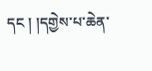དང ། །དགྱེས་པ་ཆེན་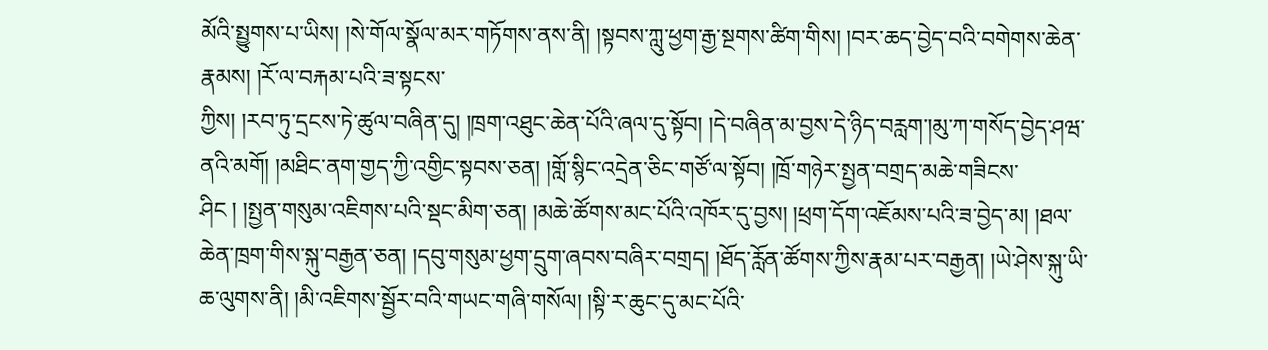མོའི་སྤྱུགས་པ་ཡིས། །སེ་གོལ་སྣོལ་མར་གཏོགས་ནས་ནི། །སྟབས་ཀླུ་ཕྱག་རྒྱ་སྔགས་ཚིག་གིས། །བར་ཆད་བྱེད་བའི་བགེགས་ཆེན་རྣམས། །རོ་ལ་བརྐམ་པའི་ཟ་སྟངས་
ཀྱིས། །རབ་ཏུ་དྲངས་ཏེ་ཚུལ་བཞིན་དུ། །ཁྲག་འཐུང་ཆེན་པོའི་ཞལ་དུ་སྟོབ། །དེ་བཞིན་མ་བྱས་དེ་ཉིད་བརླག་།མུ་ཀ་གསོད་བྱེད་ཤཝ་ནའི་མགོ། །མཐིང་ནག་གྱད་ཀྱི་འགྱིང་སྟབས་ཅན། །གློ་སྙིང་འདྲེན་ཅིང་གཙོ་ལ་སྟོབ། །ཁྲོ་གཉེར་སྤྱན་བགྲད་མཆེ་གཟིངས་ཤིང ། །སྤྱན་གསུམ་འཇིགས་པའི་སྡང་མིག་ཅན། །མཆེ་ཚོགས་མང་པོའི་འཁོར་དུ་བྱས། །ཕྲག་དོག་འཇོམས་པའི་ཟ་བྱེད་མ། །ཐལ་ཆེན་ཁྲག་གིས་སྐུ་བརྒྱན་ཅན། །དབུ་གསུམ་ཕྱག་དྲུག་ཞབས་བཞིར་བགྲད། །ཐོད་རློན་ཚོགས་ཀྱིས་རྣམ་པར་བརྒྱན། །ཡེ་ཤེས་སྐུ་ཡི་ཆ་ལུགས་ནི། །མི་འཇིགས་སྦྱོར་བའི་གཡང་གཞི་གསོལ། །སྟི་ར་ཆུང་དུ་མང་པོའི་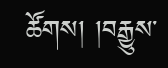ཚོགས། །བརྒྱུས་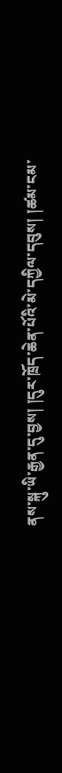ནས་སྐུ་ཡི་རྒྱན་དུ་བྱས། །དུར་ཁྲོད་ཆེན་པོའི་མེ་དཀྱིལ་དབུས། །ཚམ་ངམ་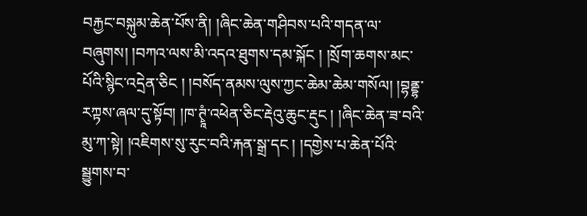བརྐྱང་བསྐུམ་ཆེན་པོས་ནི། །ཞིང་ཆེན་གཤིབས་པའི་གདན་ལ་བཞུགས། །བཀའ་ལས་མི་འདའ་ཐུགས་དམ་སྐོང ། །སྲོག་ཆགས་མང་པོའི་སྙིང་འདྲེན་ཅིང ། །བསོད་ནམས་ལུས་ཀྱང་ཆེམ་ཆེམ་གསོལ། །བྷནྡྷ་རཀྟས་ཞལ་དུ་སྟོབ། །ཁ་ཊྭཱཾ་འཕེན་ཅིང་རྡེའུ་ཆུང་རྡུང ། །ཞིང་ཆེན་ཟ་བའི་མུ་ཀ་སྟེ། །འཇིགས་སུ་རུང་བའི་རྐན་སྒྲ་དང ། །དགྱེས་པ་ཆེན་པོའི་སྦྱུགས་བ་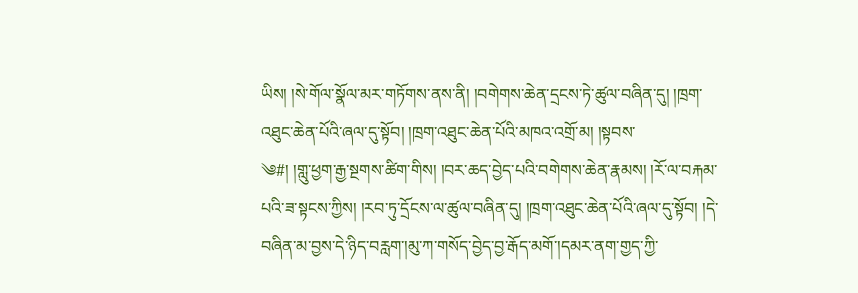ཡིས། །སེ་གོལ་སྣོལ་མར་གཏོགས་ནས་ནི། །བགེགས་ཆེན་དྲངས་ཏེ་ཚུལ་བཞིན་དུ། །ཁྲག་འཐུང་ཆེན་པོའི་ཞལ་དུ་སྟོབ། །ཁྲག་འཐུང་ཆེན་པོའི་མཁའ་འགྲོ་མ། །སྟབས་
༄#། །གླུ་ཕྱག་རྒྱ་སྔགས་ཚིག་གིས། །བར་ཆད་བྱེད་པའི་བགེགས་ཆེན་རྣམས། །རོ་ལ་བརྐམ་པའི་ཟ་སྟངས་ཀྱིས། །རབ་ཏུ་དྲོངས་ལ་ཚུལ་བཞིན་དུ། །ཁྲག་འཐུང་ཆེན་པོའི་ཞལ་དུ་སྟོབ། །དེ་བཞིན་མ་བྱས་དེ་ཉིད་བརླག་།མུ་ཀ་གསོད་བྱེད་བྱ་རྒོད་མགོ་།དམར་ནག་གྱད་ཀྱི་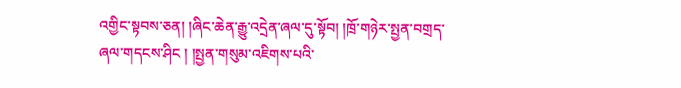འགྱིང་སྟབས་ཅན། །ཞིང་ཆེན་རྒྱུ་འདྲེན་ཞལ་དུ་སྟོབ། །ཁྲོ་གཉེར་སྤྱན་བགྲད་ཞལ་གདངས་ཤིང ། །སྤྱན་གསུམ་འཇིགས་པའི་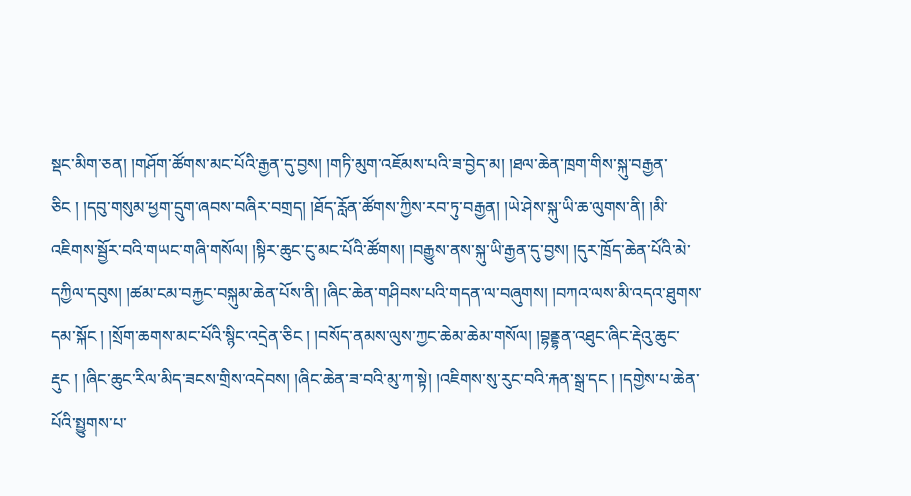སྡང་མིག་ཅན། །གཤོག་ཚོགས་མང་པོའི་རྒྱན་དུ་བྱས། །གཏི་མུག་འཇོམས་པའི་ཟ་བྱེད་མ། །ཐལ་ཆེན་ཁྲག་གིས་སྐུ་བརྒྱན་ཅིང ། །དབུ་གསུམ་ཕྱག་དྲུག་ཞབས་བཞིར་བགྲད། །ཐོད་རློན་ཚོགས་ཀྱིས་རབ་ཏུ་བརྒྱན། །ཡེ་ཤེས་སྐུ་ཡི་ཆ་ལུགས་ནི། །མི་འཇིགས་སྦྱོར་བའི་གཡང་གཞི་གསོལ། །སྟིར་ཆུང་ངུ་མང་པོའི་ཚོགས། །བརྒྱུས་ནས་སྐུ་ཡི་རྒྱན་དུ་བྱས། །དུར་ཁྲོད་ཆེན་པོའི་མེ་དཀྱིལ་དབུས། །ཚམ་ངམ་བརྐྱང་བསྐུམ་ཆེན་པོས་ནི། །ཞིང་ཆེན་གཤིབས་པའི་གདན་ལ་བཞུགས། །བཀའ་ལས་མི་འདའ་ཐུགས་དམ་སྐོང ། །སྲོག་ཆགས་མང་པོའི་སྙིང་འདྲེན་ཅིང ། །བསོད་ནམས་ལུས་ཀྱང་ཆེམ་ཆེམ་གསོལ། །བྷནྡྷན་འཐུང་ཞིང་རྡེའུ་ཆུང་རྡུང ། །ཞིང་ཆུང་རིལ་མིད་ཟངས་གྲིས་འདེབས། །ཞིང་ཆེན་ཟ་བའི་མུ་ཀ་སྟེ། །འཇིགས་སུ་རུང་བའི་རྐན་སྒྲ་དང ། །དགྱེས་པ་ཆེན་པོའི་སྤྱུགས་པ་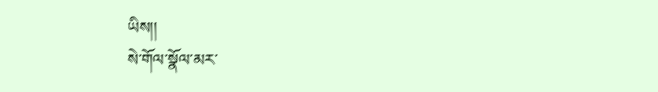ཡིས།།
སེ་གོལ་སྣོལ་མར་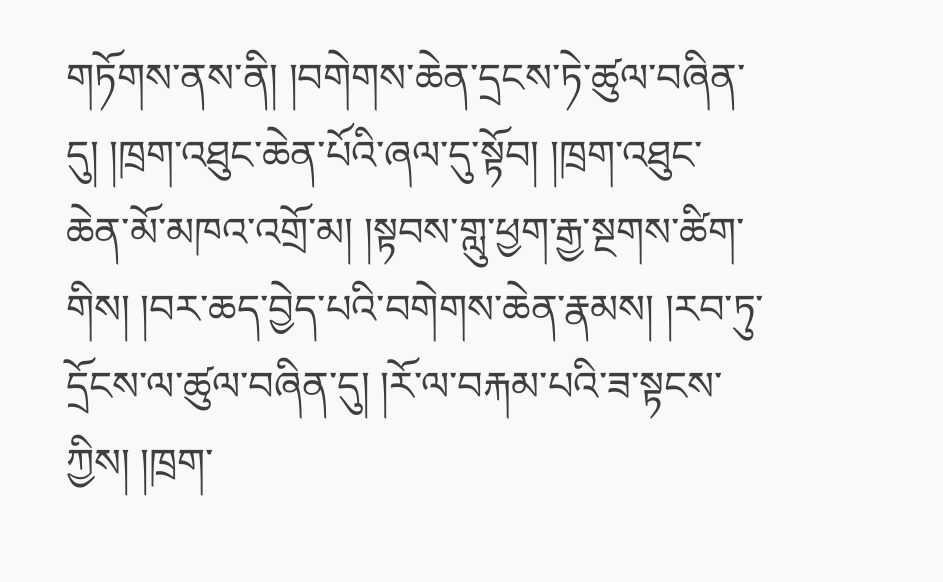གཏོགས་ནས་ནི། །བགེགས་ཆེན་དྲངས་ཏེ་ཚུལ་བཞིན་དུ། །ཁྲག་འཐུང་ཆེན་པོའི་ཞལ་དུ་སྟོབ། །ཁྲག་འཐུང་ཆེན་མོ་མཁའ་འགྲོ་མ། །སྟབས་གླུ་ཕྱག་རྒྱ་སྔགས་ཚིག་གིས། །བར་ཆད་བྱེད་པའི་བགེགས་ཆེན་རྣམས། །རབ་ཏུ་དྲོངས་ལ་ཚུལ་བཞིན་དུ། །རོ་ལ་བརྐམ་པའི་ཟ་སྟངས་ཀྱིས། །ཁྲག་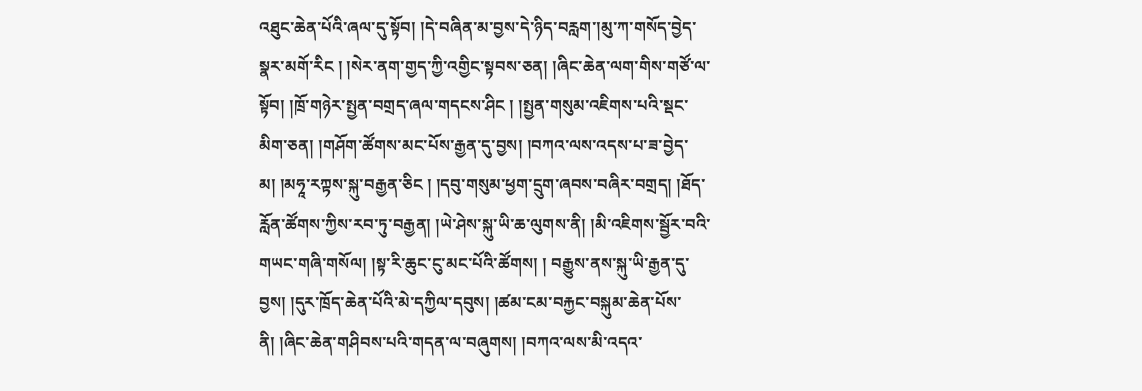འཐུང་ཆེན་པོའི་ཞལ་དུ་སྟོབ། །དེ་བཞིན་མ་བྱས་དེ་ཉིད་བརླག་།མུ་ཀ་གསོད་བྱེད་སྣར་མགོ་རིང ། །སེར་ནག་གྱད་ཀྱི་འགྱིང་སྟབས་ཅན། །ཞིང་ཆེན་ལག་གིས་གཙོ་ལ་སྟོབ། །ཁྲོ་གཉེར་སྤྱན་བགྲད་ཞལ་གདངས་ཤིང ། །སྤྱན་གསུམ་འཇིགས་པའི་སྡང་མིག་ཅན། །གཤོག་ཚོགས་མང་པོས་རྒྱན་དུ་བྱས། །བཀའ་ལས་འདས་པ་ཟ་བྱེད་མ། །མཧཱ་རཀྟས་སྐུ་བརྒྱན་ཅིང ། །དབུ་གསུམ་ཕྱག་དྲུག་ཞབས་བཞིར་བགྲད། །ཐོད་རློན་ཚོགས་ཀྱིས་རབ་ཏུ་བརྒྱན། །ཡེ་ཤེས་སྐུ་ཡི་ཆ་ལུགས་ནི། །མི་འཇིགས་སྦྱོར་བའི་གཡང་གཞི་གསོལ། །སྟ་རི་ཆུང་ངུ་མང་པོའི་ཚོགས། ། བརྒྱུས་ནས་སྐུ་ཡི་རྒྱན་དུ་བྱས། །དུར་ཁྲོད་ཆེན་པོའི་མེ་དཀྱིལ་དབུས། །ཚམ་ངམ་བརྐྱང་བསྐུམ་ཆེན་པོས་ནི། །ཞིང་ཆེན་གཤིབས་པའི་གདན་ལ་བཞུགས། །བཀའ་ལས་མི་འདའ་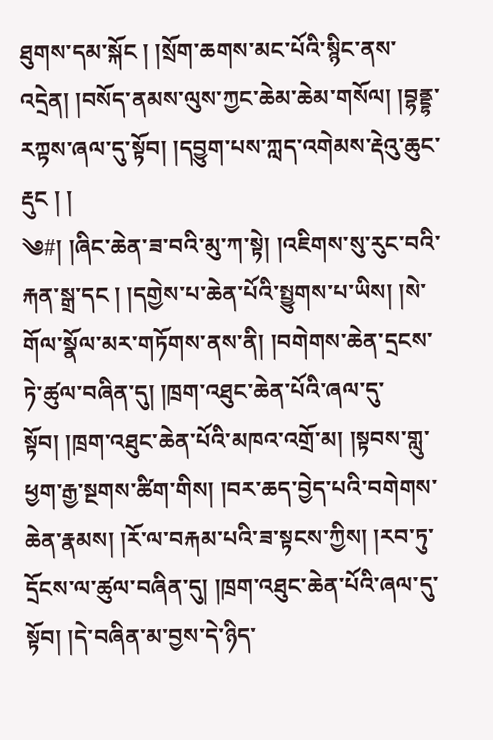ཐུགས་དམ་སྐོང ། །སྲོག་ཆགས་མང་པོའི་སྙིང་ནས་འདྲེན། །བསོད་ནམས་ལུས་ཀྱང་ཆེམ་ཆེམ་གསོལ། །བྷནྡྷ་རཀྟས་ཞལ་དུ་སྟོབ། །དབྱུག་པས་ཀླད་འགེམས་རྡེའུ་ཆུང་རྡུང ། །
༄#། །ཞིང་ཆེན་ཟ་བའི་མུ་ཀ་སྟེ། །འཇིགས་སུ་རུང་བའི་རྐན་སྒྲ་དང ། །དགྱེས་པ་ཆེན་པོའི་སྤྱུགས་པ་ཡིས། །སེ་གོལ་སྣོལ་མར་གཏོགས་ནས་ནི། །བགེགས་ཆེན་དྲངས་ཏེ་ཚུལ་བཞིན་དུ། །ཁྲག་འཐུང་ཆེན་པོའི་ཞལ་དུ་སྟོབ། །ཁྲག་འཐུང་ཆེན་པོའི་མཁའ་འགྲོ་མ། །སྟབས་གླུ་ཕྱག་རྒྱ་སྔགས་ཚིག་གིས། །བར་ཆད་བྱེད་པའི་བགེགས་ཆེན་རྣམས། །རོ་ལ་བརྐམ་པའི་ཟ་སྟངས་ཀྱིས། །རབ་ཏུ་དྲོངས་ལ་ཚུལ་བཞིན་དུ། །ཁྲག་འཐུང་ཆེན་པོའི་ཞལ་དུ་སྟོབ། །དེ་བཞིན་མ་བྱས་དེ་ཉིད་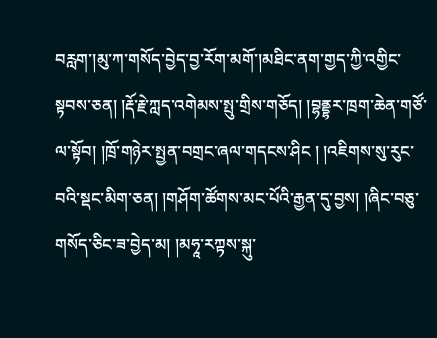བརླག་།མུ་ཀ་གསོད་བྱེད་བྱ་རོག་མགོ་།མཐིང་ནག་གྱད་ཀྱི་འགྱིང་སྟབས་ཅན། །རྡོ་རྗེ་ཀླད་འགེམས་སྤུ་གྲིས་གཅོད། །བྷནྡྷར་ཁྲག་ཆེན་གཙོ་ལ་སྟོབ། །ཁྲོ་གཉེར་སྤྱན་བགྲང་ཞལ་གདངས་ཤིང ། །འཇིགས་སུ་རུང་བའི་སྡང་མིག་ཅན། །གཤོག་ཚོགས་མང་པོའི་རྒྱན་དུ་བྱས། །ཞིང་བཅུ་གསོད་ཅིང་ཟ་བྱེད་མ། །མཧཱ་རཀྟས་སྐུ་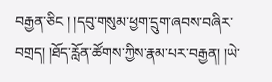བརྒྱན་ཅིང ། །དབུ་གསུམ་ཕྱག་དྲུག་ཞབས་བཞིར་བགྲད། །ཐོད་རློན་ཚོགས་ཀྱིས་རྣམ་པར་བརྒྱན། །ཡེ་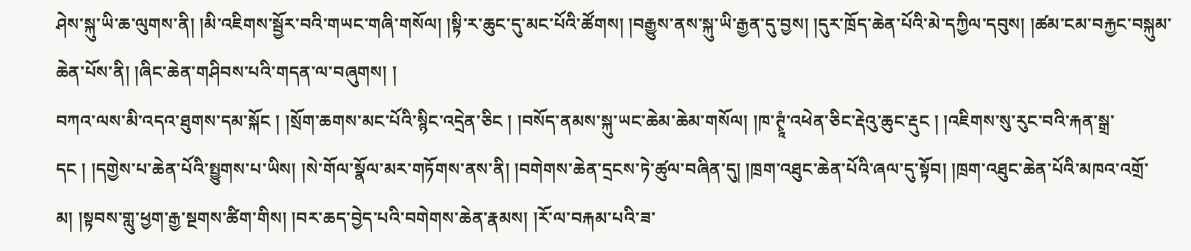ཤེས་སྐུ་ཡི་ཆ་ལུགས་ནི། །མི་འཇིགས་སྦྱོར་བའི་གཡང་གཞི་གསོལ། །སྟི་ར་ཆུང་དུ་མང་པོའི་ཚོགས། །བརྒྱུས་ནས་སྐུ་ཡི་རྒྱན་དུ་བྱས། །དུར་ཁྲོད་ཆེན་པོའི་མེ་དཀྱིལ་དབུས། །ཚམ་ངམ་བརྐྱང་བསྐུམ་ཆེན་པོས་ནི། །ཞིང་ཆེན་གཤིབས་པའི་གདན་ལ་བཞུགས། །
བཀའ་ལས་མི་འདའ་ཐུགས་དམ་སྐོང ། །སྲོག་ཆགས་མང་པོའི་སྙིང་འདྲེན་ཅིང ། །བསོད་ནམས་སྐུ་ཡང་ཆེམ་ཆེམ་གསོལ། །ཁ་ཊྭཱཾ་འཕེན་ཅིང་རྡེའུ་ཆུང་རྡུང ། །འཇིགས་སུ་རུང་བའི་རྐན་སྒྲ་དང ། །དགྱེས་པ་ཆེན་པོའི་སྤྱུགས་པ་ཡིས། །སེ་གོལ་སྣོལ་མར་གཏོགས་ནས་ནི། །བགེགས་ཆེན་དྲངས་ཏེ་ཚུལ་བཞིན་དུ། །ཁྲག་འཐུང་ཆེན་པོའི་ཞལ་དུ་སྟོབ། །ཁྲག་འཐུང་ཆེན་པོའི་མཁའ་འགྲོ་མ། །སྟབས་གླུ་ཕྱག་རྒྱ་སྔགས་ཚིག་གིས། །བར་ཆད་བྱེད་པའི་བགེགས་ཆེན་རྣམས། །རོ་ལ་བརྐམ་པའི་ཟ་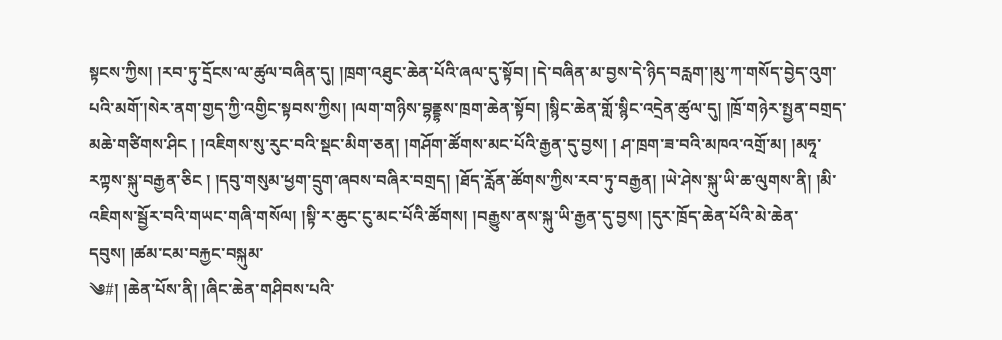སྟངས་ཀྱིས། །རབ་ཏུ་དྲོངས་ལ་ཚུལ་བཞིན་དུ། །ཁྲག་འཐུང་ཆེན་པོའི་ཞལ་དུ་སྟོབ། །དེ་བཞིན་མ་བྱས་དེ་ཉིད་བརླག་།མུ་ཀ་གསོད་བྱེད་འུག་པའི་མགོ་།སེར་ནག་གྱད་ཀྱི་འགྱིང་སྟབས་ཀྱིས། །ལག་གཉིས་བྷནྡྷས་ཁྲག་ཆེན་སྟོབ། །སྙིང་ཆེན་གློ་སྙིང་འདྲེན་ཚུལ་དུ། །ཁྲོ་གཉེར་སྤྱན་བགྲད་མཆེ་གཙིགས་ཤིང ། །འཇིགས་སུ་རུང་བའི་སྡང་མིག་ཅན། །གཤོག་ཚོགས་མང་པོའི་རྒྱན་དུ་བྱས། ། ཤ་ཁྲག་ཟ་བའི་མཁའ་འགྲོ་མ། །མཧཱ་རཀྟས་སྐུ་བརྒྱན་ཅིང ། །དབུ་གསུམ་ཕྱག་དྲུག་ཞབས་བཞིར་བགྲད། །ཐོད་རློན་ཚོགས་ཀྱིས་རབ་ཏུ་བརྒྱན། །ཡེ་ཤེས་སྐུ་ཡི་ཆ་ལུགས་ནི། །མི་འཇིགས་སྦྱོར་བའི་གཡང་གཞི་གསོལ། །སྟི་ར་ཆུང་ངུ་མང་པོའི་ཚོགས། །བརྒྱུས་ནས་སྐུ་ཡི་རྒྱན་དུ་བྱས། །དུར་ཁྲོད་ཆེན་པོའི་མེ་ཆེན་དབུས། །ཚམ་ངམ་བརྐྱང་བསྐུམ་
༄#། །ཆེན་པོས་ནི། །ཞིང་ཆེན་གཤིབས་པའི་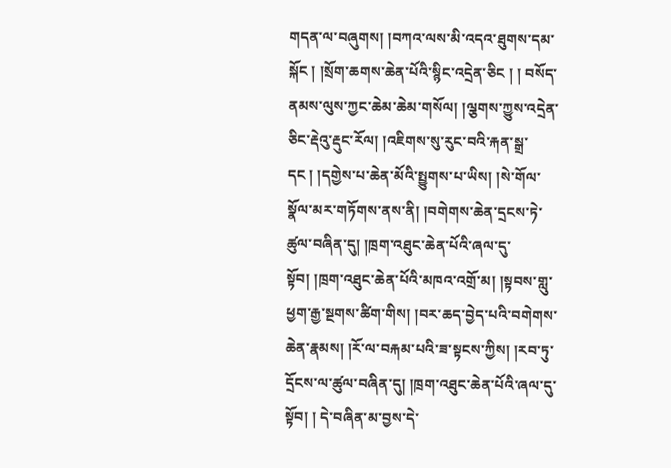གདན་ལ་བཞུགས། །བཀའ་ལས་མི་འདའ་ཐུགས་དམ་སྐོང ། །སྲོག་ཆགས་ཆེན་པོའི་སྙིང་འདྲེན་ཅིང ། ། བསོད་ནམས་ལུས་ཀྱང་ཆེམ་ཆེམ་གསོལ། །ལྕགས་ཀྱུས་འདྲེན་ཅིང་རྡེའུ་རྡུང་རོལ། །འཇིགས་སུ་རུང་བའི་རྐན་སྒྲ་དང ། །དགྱེས་པ་ཆེན་མོའི་སྤྱུགས་པ་ཡིས། །སེ་གོལ་སྣོལ་མར་གཏོགས་ནས་ནི། །བགེགས་ཆེན་དྲངས་ཏེ་ཚུལ་བཞིན་དུ། །ཁྲག་འཐུང་ཆེན་པོའི་ཞལ་དུ་སྟོབ། །ཁྲག་འཐུང་ཆེན་པོའི་མཁའ་འགྲོ་མ། །སྟབས་གླུ་ཕྱག་རྒྱ་སྔགས་ཚིག་གིས། །བར་ཆད་བྱེད་པའི་བགེགས་ཆེན་རྣམས། །རོ་ལ་བརྐམ་པའི་ཟ་སྟངས་ཀྱིས། །རབ་ཏུ་དྲོངས་ལ་ཚུལ་བཞིན་དུ། །ཁྲག་འཐུང་ཆེན་པོའི་ཞལ་དུ་སྟོབ། ། དེ་བཞིན་མ་བྱས་དེ་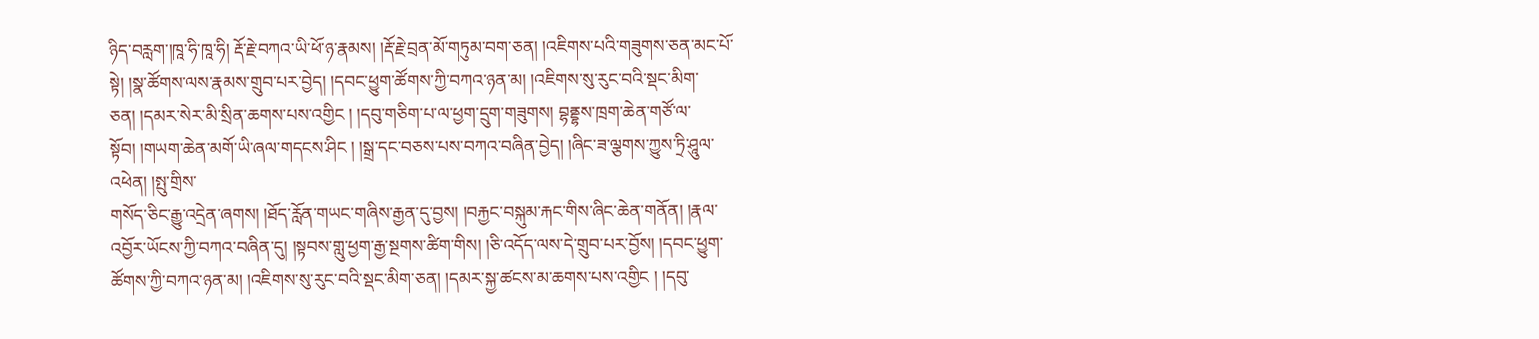ཉིད་བརླག་།ཁཱ་ཧི་ཁཱ་ཧི། རྡོ་རྗེ་བཀའ་ཡི་ཕོ་ཉ་རྣམས། །རྡོ་རྗེ་བྲན་མོ་གཏུམ་བག་ཅན། །འཇིགས་པའི་གཟུགས་ཅན་མང་པོ་སྟེ། །སྣ་ཚོགས་ལས་རྣམས་གྲུབ་པར་བྱེད། །དབང་ཕྱུག་ཚོགས་ཀྱི་བཀའ་ཉན་མ། །འཇིགས་སུ་རུང་བའི་སྡང་མིག་ཅན། །དམར་སེར་མི་སྲིན་ཆགས་པས་འགྱིང ། །དབུ་གཅིག་པ་ལ་ཕྱག་དྲུག་གཟུགས། བྷནྡྷས་ཁྲག་ཆེན་གཙོ་ལ་སྟོབ། །གཡག་ཆེན་མགོ་ཡི་ཞལ་གདངས་ཤིང ། །སྒྲ་དང་བཅས་པས་བཀའ་བཞིན་བྱེད། །ཞིང་ཟ་ལྕགས་ཀྱུས་ཏྲི་ཤཱུལ་འཕེན། །སྤུ་གྲིས་
གསོད་ཅིང་རྒྱུ་འདྲེན་ཞགས། །ཐོད་རློན་གཡང་གཞིས་རྒྱན་དུ་བྱས། །བརྐྱང་བསྐུམ་རྐང་གིས་ཞིང་ཆེན་གནོན། །རྣལ་འབྱོར་ཡོངས་ཀྱི་བཀའ་བཞིན་དུ། །སྟབས་གླུ་ཕྱག་རྒྱ་སྔགས་ཚིག་གིས། །ཅི་འདོད་ལས་དེ་གྲུབ་པར་བྱོས། །དབང་ཕྱུག་ཚོགས་ཀྱི་བཀའ་ཉན་མ། །འཇིགས་སུ་རུང་བའི་སྡང་མིག་ཅན། །དམར་སྐྱ་ཚངས་མ་ཆགས་པས་འགྱིང ། །དབུ་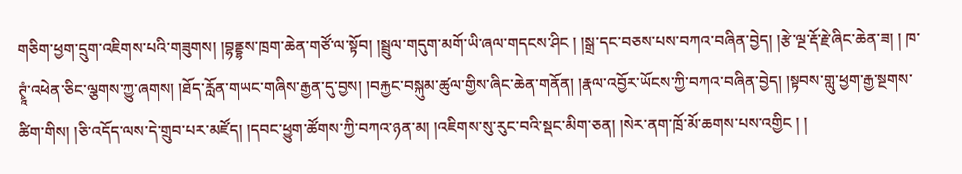གཅིག་ཕྱག་དྲུག་འཇིགས་པའི་གཟུགས། །བྷནྡྷས་ཁྲག་ཆེན་གཙོ་ལ་སྟོབ། །སྦྲུལ་གདུག་མགོ་ཡི་ཞལ་གདངས་ཤིང ། །སྒྲ་དང་བཅས་པས་བཀའ་བཞིན་བྱེད། །རྩེ་ལྔ་རྡོ་རྗེ་ཞིང་ཆེན་ཟ། ། ཁ་ཊྭཱཾ་འཕེན་ཅིང་ལྕགས་ཀྱུ་ཞགས། །ཐོད་རློན་གཡང་གཞིས་རྒྱན་དུ་བྱས། །བརྐྱང་བསྐུམ་ཚུལ་གྱིས་ཞིང་ཆེན་གནོན། །རྣལ་འབྱོར་ཡོངས་ཀྱི་བཀའ་བཞིན་བྱེད། །སྟབས་གླུ་ཕྱག་རྒྱ་སྔགས་ཚིག་གིས། །ཅི་འདོད་ལས་དེ་གྲུབ་པར་མཛོད། །དབང་ཕྱུག་ཚོགས་ཀྱི་བཀའ་ཉན་མ། །འཇིགས་སུ་རུང་བའི་སྡང་མིག་ཅན། །སེར་ནག་ཁྲོ་མོ་ཆགས་པས་འགྱིང ། །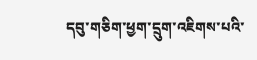དབུ་གཅིག་ཕྱག་དྲུག་འཇིགས་པའི་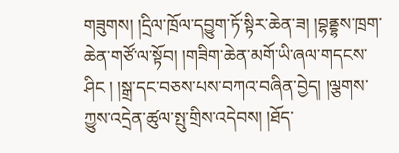གཟུགས། །དྲིལ་ཁྲོལ་དབྱུག་ཏོ་སྟིར་ཆེན་ཟ། །བྷནྡྷས་ཁྲག་ཆེན་གཙོ་ལ་སྟོབ། །གཟིག་ཆེན་མགོ་ཡི་ཞལ་གདངས་ཤིང ། །སྒྲ་དང་བཅས་པས་བཀའ་བཞིན་བྱེད། །ལྕགས་ཀྱུས་འདྲེན་ཚུལ་སྤུ་གྲིས་འདེབས། །ཐོད་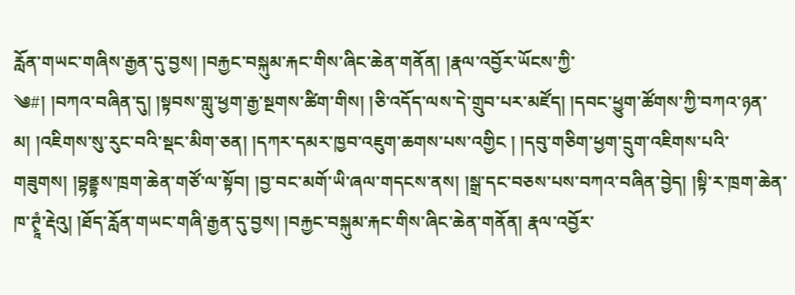རློན་གཡང་གཞིས་རྒྱན་དུ་བྱས། །བརྐྱང་བསྐུམ་རྐང་གིས་ཞིང་ཆེན་གནོན། །རྣལ་འབྱོར་ཡོངས་ཀྱི་
༄#། །བཀའ་བཞིན་དུ། །སྟབས་གླུ་ཕྱག་རྒྱ་སྔགས་ཚིག་གིས། །ཅི་འདོད་ལས་དེ་གྲུབ་པར་མཛོད། །དབང་ཕྱུག་ཚོགས་ཀྱི་བཀའ་ཉན་མ། །འཇིགས་སུ་རུང་བའི་སྡང་མིག་ཅན། །དཀར་དམར་ཁྱབ་འཇུག་ཆགས་པས་འགྱིང ། །དབུ་གཅིག་ཕྱག་དྲུག་འཇིགས་པའི་གཟུགས། །བྷནྡྷས་ཁྲག་ཆེན་གཙོ་ལ་སྟོབ། །བྱ་བང་མགོ་ཡི་ཞལ་གདངས་ནས། །སྒྲ་དང་བཅས་པས་བཀའ་བཞིན་བྱེད། །སྟི་ར་ཁྲག་ཆེན་ཁ་ཊྭཱཾ་རྡེའུ། །ཐོད་རློན་གཡང་གཞི་རྒྱན་དུ་བྱས། །བརྐྱང་བསྐུམ་རྐང་གིས་ཞིང་ཆེན་གནོན། རྣལ་འབྱོར་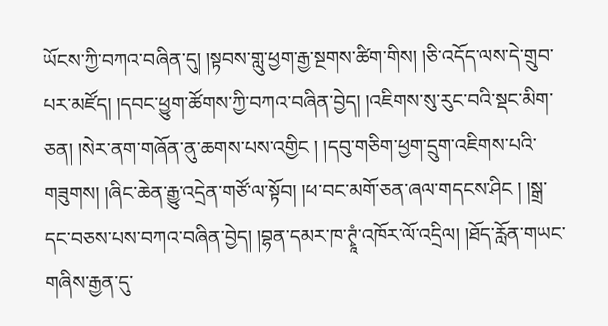ཡོངས་ཀྱི་བཀའ་བཞིན་དུ། །སྟབས་གླུ་ཕྱག་རྒྱ་སྔགས་ཚིག་གིས། །ཅི་འདོད་ལས་དེ་གྲུབ་པར་མཛོད། །དབང་ཕྱུག་ཚོགས་ཀྱི་བཀའ་བཞིན་བྱེད། །འཇིགས་སུ་རུང་བའི་སྡང་མིག་ཅན། །སེར་ནག་གཞོན་ནུ་ཆགས་པས་འགྱིང ། །དབུ་གཅིག་ཕྱག་དྲུག་འཇིགས་པའི་གཟུགས། །ཞིང་ཆེན་རྒྱུ་འདྲེན་གཙོ་ལ་སྟོབ། །ཕ་བང་མགོ་ཅན་ཞལ་གདངས་ཤིང ། །སྒྲ་དང་བཅས་པས་བཀའ་བཞིན་བྱེད། །བྷན་དམར་ཁ་ཊྭཱཾ་འཁོར་ལོ་འདྲིལ། །ཐོད་རློན་གཡང་གཞིས་རྒྱན་དུ་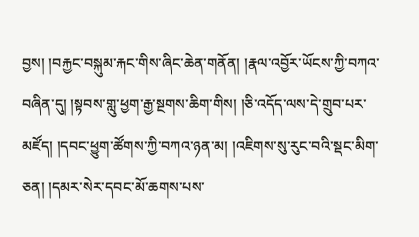བྱས། །བརྐྱང་བསྐུམ་རྐང་གིས་ཞིང་ཆེན་གནོན། །རྣལ་འབྱོར་ཡོངས་ཀྱི་བཀའ་བཞིན་དུ། །སྟབས་གླུ་ཕྱག་རྒྱ་སྔགས་ཆིག་གིས། །ཅི་འདོད་ལས་དེ་གྲུབ་པར་མཛོད། །དབང་ཕྱུག་ཚོགས་ཀྱི་བཀའ་ཉན་མ། །འཇིགས་སུ་རུང་བའི་སྡང་མིག་
ཅན། །དམར་སེར་དབང་མོ་ཆགས་པས་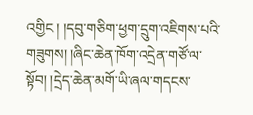འགྱིང ། །དབུ་གཅིག་ཕྱག་དྲུག་འཇིགས་པའི་གཟུགས། །ཞིང་ཆེན་ཁོག་འདྲེན་གཙོ་ལ་སྟོབ། །དྲེད་ཆེན་མགོ་ཡི་ཞལ་གདངས་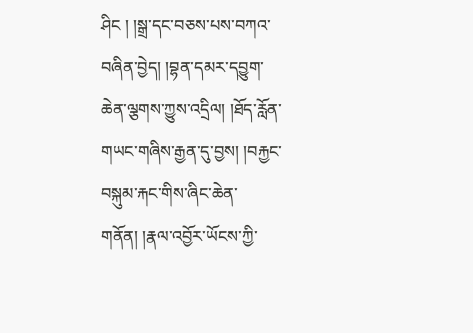ཤིང ། །སྒྲ་དང་བཅས་པས་བཀའ་བཞིན་བྱེད། །བྷན་དམར་དབྱུག་ཆེན་ལྕགས་ཀྱུས་འདྲིལ། །ཐོད་རློན་གཡང་གཞིས་རྒྱན་དུ་བྱས། །བརྐྱང་བསྐུམ་རྐང་གིས་ཞིང་ཆེན་གནོན། །རྣལ་འབྱོར་ཡོངས་ཀྱི་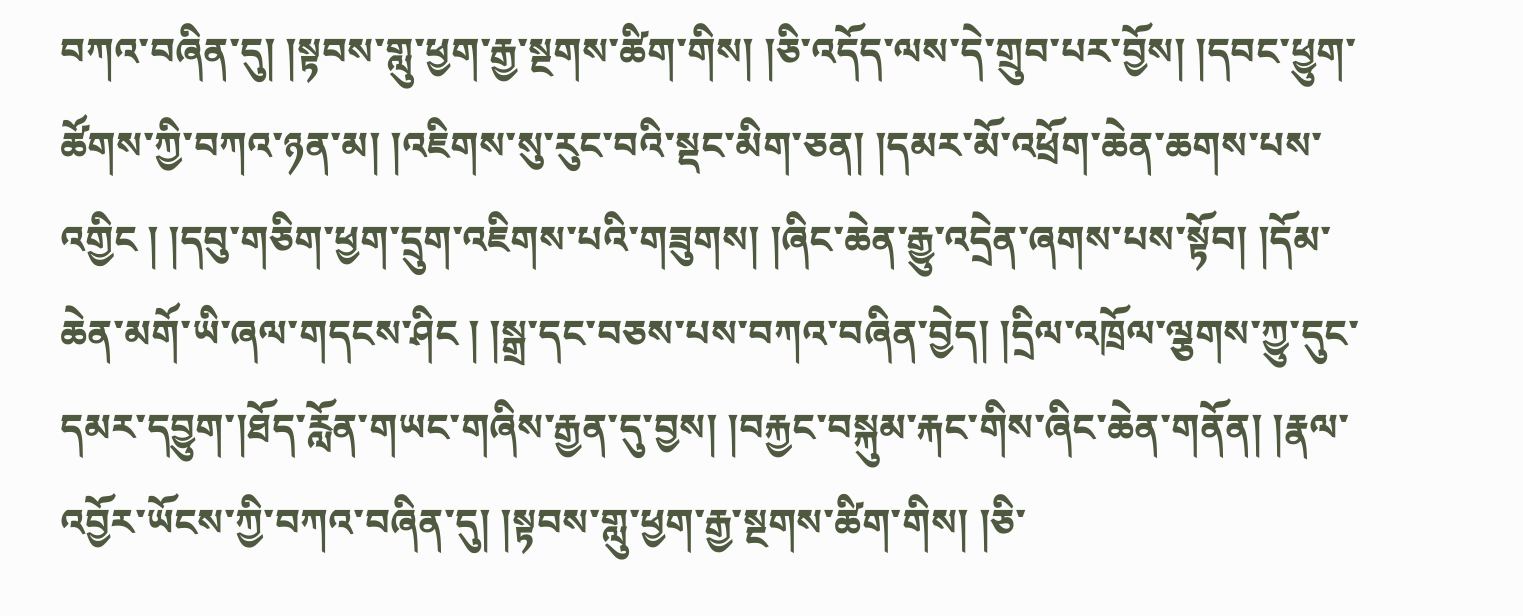བཀའ་བཞིན་དུ། །སྟབས་གླུ་ཕྱག་རྒྱ་སྔགས་ཚིག་གིས། །ཅི་འདོད་ལས་དེ་གྲུབ་པར་བྱོས། །དབང་ཕྱུག་ཚོགས་ཀྱི་བཀའ་ཉན་མ། །འཇིགས་སུ་རུང་བའི་སྡང་མིག་ཅན། །དམར་མོ་འཕྲོག་ཆེན་ཆགས་པས་འགྱིང ། །དབུ་གཅིག་ཕྱག་དྲུག་འཇིགས་པའི་གཟུགས། །ཞིང་ཆེན་རྒྱུ་འདྲེན་ཞགས་པས་སྟོབ། །དོམ་ཆེན་མགོ་ཡི་ཞལ་གདངས་ཤིང ། །སྒྲ་དང་བཅས་པས་བཀའ་བཞིན་བྱེད། །དྲིལ་འཁྲོལ་ལྕགས་ཀྱུ་དུང་དམར་དབྱུག་།ཐོད་རློན་གཡང་གཞིས་རྒྱན་དུ་བྱས། །བརྐྱང་བསྐུམ་རྐང་གིས་ཞིང་ཆེན་གནོན། །རྣལ་འབྱོར་ཡོངས་ཀྱི་བཀའ་བཞིན་དུ། །སྟབས་གླུ་ཕྱག་རྒྱ་སྔགས་ཚིག་གིས། །ཅི་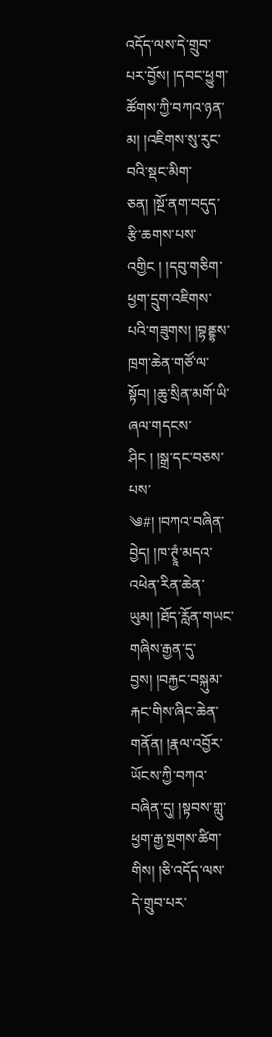འདོད་ལས་དེ་གྲུབ་པར་བྱོས། །དབང་ཕྱུག་ཚོགས་ཀྱི་བཀའ་ཉན་མ། །འཇིགས་སུ་རུང་བའི་སྡང་མིག་ཅན། །སྔོ་ནག་བདུད་རྩི་ཆགས་པས་འགྱིང ། །དབུ་གཅིག་ཕྱག་དྲུག་འཇིགས་པའི་གཟུགས། །བྷནྡྷས་ཁྲག་ཆེན་གཙོ་ལ་སྟོབ། །ཆུ་སྲིན་མགོ་ཡི་ཞལ་གདངས་ཤིང ། །སྒྲ་དང་བཅས་པས་
༄#། །བཀའ་བཞིན་བྱེད། །ཁ་ཊྭཱཾ་མདའ་འཕེན་རིན་ཆེན་ཡུམ། །ཐོད་རློན་གཡང་གཞིས་རྒྱན་དུ་བྱས། །བརྐྱང་བསྐུམ་རྐང་གིས་ཞིང་ཆེན་གནོན། །རྣལ་འབྱོར་ཡོངས་ཀྱི་བཀའ་བཞིན་དུ། །སྟབས་གླུ་ཕྱག་རྒྱ་སྔགས་ཚིག་གིས། །ཅི་འདོད་ལས་དེ་གྲུབ་པར་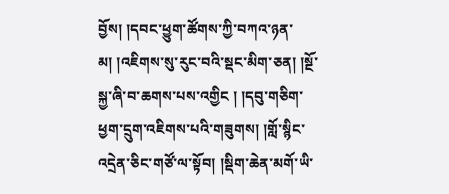བྱོས། །དབང་ཕྱུག་ཚོགས་ཀྱི་བཀའ་ཉན་མ། །འཇིགས་སུ་རུང་བའི་སྡང་མིག་ཅན། །སྔོ་སྐྱ་ཞི་བ་ཆགས་པས་འགྱིང ། །དབུ་གཅིག་ཕྱག་དྲུག་འཇིགས་པའི་གཟུགས། །གློ་སྙིང་འདྲེན་ཅིང་གཙོ་ལ་སྟོབ། །སྡིག་ཆེན་མགོ་ཡི་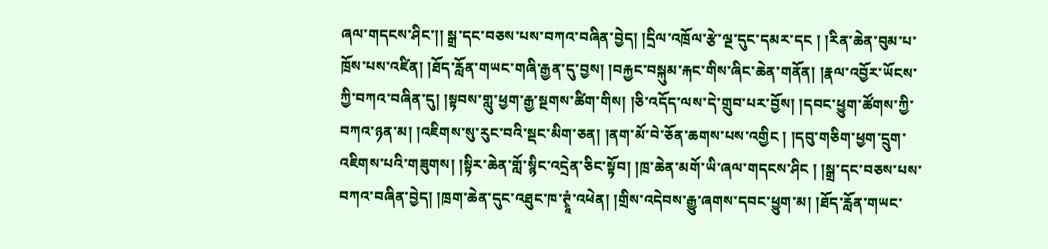ཞལ་གདངས་ཤིང་།། སྒྲ་དང་བཅས་པས་བཀའ་བཞིན་བྱེད། །དྲིལ་འཁྲོལ་རྩེ་ལྔ་དུང་དམར་དང ། །རིན་ཆེན་བུམ་པ་ཁྲོས་པས་འཛིན། །ཐོད་རློན་གཡང་གཞི་རྒྱན་དུ་བྱས། །བརྐྱང་བསྐུམ་རྐང་གིས་ཞིང་ཆེན་གནོན། །རྣལ་འབྱོར་ཡོངས་ཀྱི་བཀའ་བཞིན་དུ། །སྟབས་གླུ་ཕྱག་རྒྱ་སྔགས་ཚིག་གིས། །ཅི་འདོད་ལས་དེ་གྲུབ་པར་བྱོས། །དབང་ཕྱུག་ཚོགས་ཀྱི་བཀའ་ཉན་མ། །འཇིགས་སུ་རུང་བའི་སྡང་མིག་ཅན། །ནག་མོ་བེ་ཅོན་ཆགས་པས་འགྱིང ། །དབུ་གཅིག་ཕྱག་དྲུག་འཇིགས་པའི་གཟུགས། །སྟིར་ཆེན་གློ་སྙིང་འདྲེན་ཅིང་སྟོབ། །ཁྲ་ཆེན་མགོ་ཡི་ཞལ་གདངས་ཤིང ། །སྒྲ་དང་བཅས་པས་བཀའ་བཞིན་བྱེད། །ཁྲག་ཆེན་དུང་འཐུང་ཁ་ཊྭཱཾ་འཕེན། །གྲིས་འདེབས་རྒྱུ་ཞགས་དབང་ཕྱུག་མ། །ཐོད་རློན་གཡང་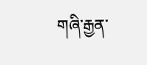གཞི་རྒྱན་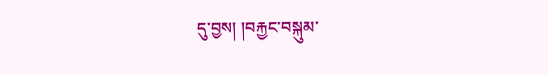དུ་བྱས། །བརྐྱང་བསྐུམ་